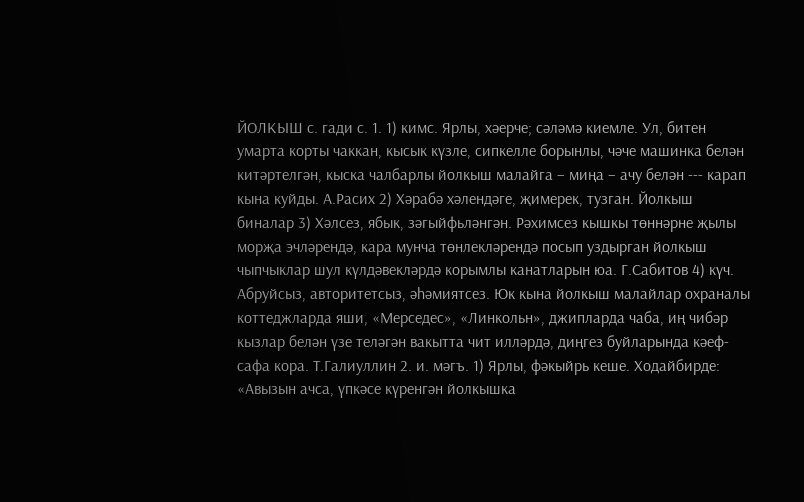ЙОЛКЫШ с. гади с. 1. 1) кимс. Ярлы, хәерче; сәләмә киемле. Ул, битен умарта корты чаккан, кысык күзле, сипкелле борынлы, чәче машинка белән китәртелгән, кыска чалбарлы йолкыш малайга – миңа – ачу белән --- карап кына куйды. А.Расих 2) Хәрабә хәлендәге, җимерек, тузган. Йолкыш биналар 3) Хәлсез, ябык, зәгыйфьләнгән. Рәхимсез кышкы төннәрне җылы морҗа эчләрендә, кара мунча төнлекләрендә посып уздырган йолкыш чыпчыклар шул күлдәвекләрдә корымлы канатларын юа. Г.Сабитов 4) күч. Абруйсыз, авторитетсыз, әһәмиятсез. Юк кына йолкыш малайлар охраналы коттеджларда яши, «Мерседес», «Линкольн», джипларда чаба, иң чибәр кызлар белән үзе теләгән вакытта чит илләрдә, диңгез буйларында кәеф-сафа кора. Т.Галиуллин 2. и. мәгъ. 1) Ярлы, фәкыйрь кеше. Ходайбирде: «Авызын ачса, үпкәсе күренгән йолкышка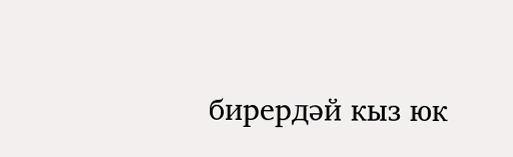бирердәй кыз юк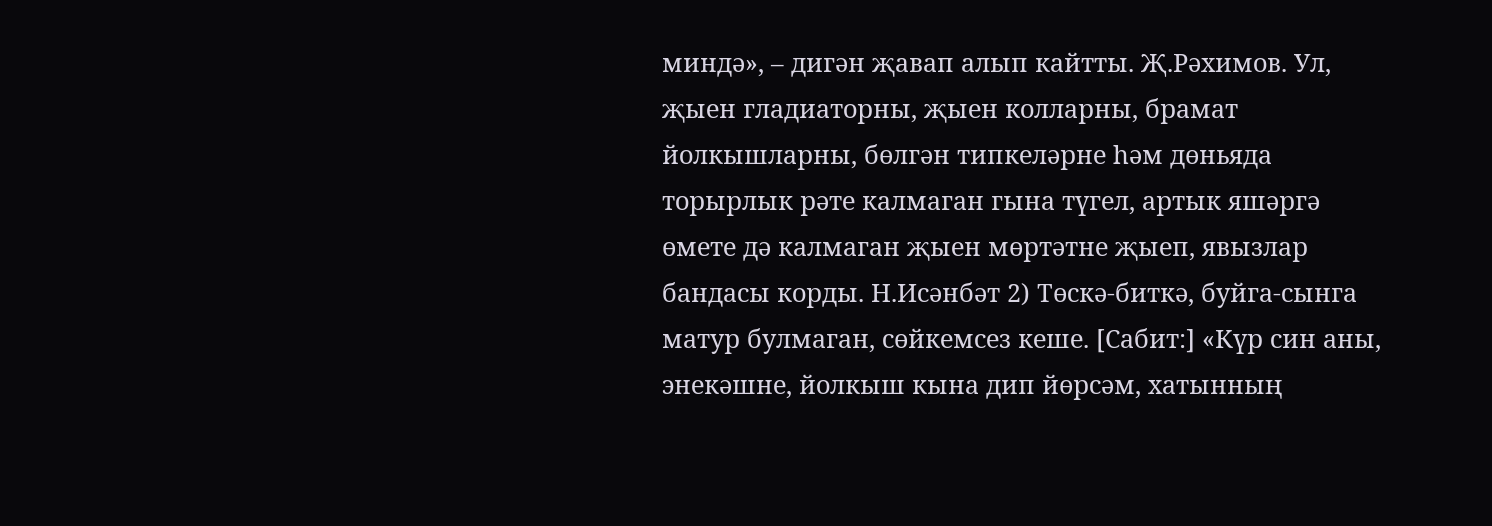миндә», – дигән җавап алып кайтты. Җ.Рәхимов. Ул, җыен гладиаторны, җыен колларны, брамат йолкышларны, бөлгән типкеләрне һәм дөньяда торырлык рәте калмаган гына түгел, артык яшәргә өмете дә калмаган җыен мөртәтне җыеп, явызлар бандасы корды. Н.Исәнбәт 2) Төскә-биткә, буйга-сынга матур булмаган, сөйкемсез кеше. [Сабит:] «Күр син аны, энекәшне, йолкыш кына дип йөрсәм, хатынның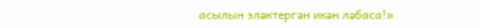асылын эләктергән икән ләбаса!»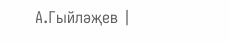А.Гыйләҗев |